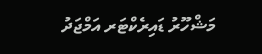މަޝްހޫރު ޑައިރެކްޓަރ އަމްޖަދު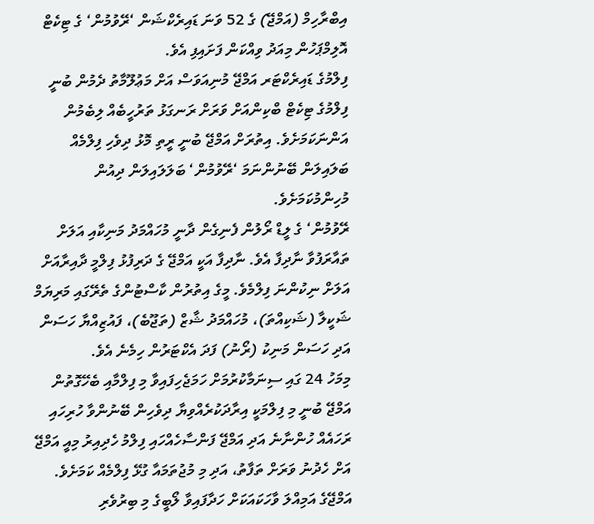އިބްރާހިމް (އަމްޖޭ) ގެ 52 ވަނަ ޑައިރެކްޝަން ‘ރޭވުމުން‘ ގެ ޓިކެޓް އޮލިމްޕަހުން މިއަދު ވިއްކަން ފަށައިފި އެވެ.
ފިލްމުގެ ޑައިރެކްޓަރ އަމްޖޭ މުނިއަވަސް އަށް މަޢުލޫމާތު ދެމުން ބުނީ ފިލްމުގެ ޓިކެޓް ބްކިންއަށް ވަރަށް ރަނގަޅު ތަރުހީބެއް ލިބެމުން އަންނަކަމަށެވެ. އިތުރަށް އަމްޖޭ ބުނީ ރީތި މޮޅު ދިވެހި ފިލްމެއް ބަލައިލަން ބޭނުންނަމަ ‘ރޭވުމުން‘ ބަލަލައިލަން ދިއުން މުހިންމުކަމަށެވެ.
ރޭވުމުން‘ ގެ ލީޑް ރޯލުން ފެނިގެން ދާނީ މުހައްމަދު މަނިކާއި އަލަށް ތައާރަފުވާ ނާދިފާ އެވެ. ނާދިފާ އަކީ އަމްޖޭ ގެ ދަރިފުޅު ފިލްމީ ދާއިރާއަށް އަލަށް ނިކުންނަ ފިލްމެވެ. މީގެ އިތުރުން ކާސްޓުންގެ ތެރޭގައި މަރިޔަމް ޝަކީލާ (ޝަކިއްތަ)، މުހައްމަދު ޝާޒް (ތަޖޫބެ)، ފައުޒިއްޔާ ހަސަން އަދި ހަސަން މަނިކު (ރޯނު) ފަދަ އެކްޓަރުން ހިމެނެ އެވެ.
މިމަހު 24 ގައި ސިނަމާކުރުމަށް ހަމަޖެހިފައިވާ މި ފިލްމާއި ބެހޭގޮތުން އަމްޖޭ ބުނީ މި ފިލްމަކީ އިރާދަކުރެއްވިޔާ ދިވެހިން ބޭނުންވާ ހުރިހައި ރަހައެއް ހުންނާނެ އަދި އަމްޖޭ ފަންސާހެއްހައި ފިލްމު ހެދިއިރު މިއީ އަމްޖޭ އަށް ހެދުނު ވަރަށް ތަފާތު، އަދި މި މުޖުތަމައާ ގުޅޭ ފިލްމެއް ކަމަށެވެ.
އަމްޖޭގެ އަމިއްލަ ވާހަކައަކަށް ހަދާފައިވާ ލޯބީގެ މި ބިރުވެރި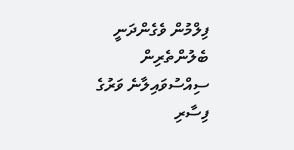ފިލްމުން ވެގެންދަނީ ބެލުންތެރިން ސިއްސުވައިލާނެ ވަރުގެ ފިސާރި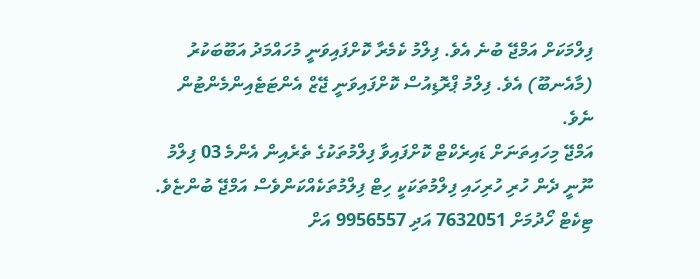ފިލްމަކަށް އަމްޖޭ ބުނެ އެވެ. ފިލްމު ކެމެރާ ކޮށްފައިވަނީ މުހައްމަދު އަބޫބަކުރު (މާއެނބޫ) އެވެ. ފިލްމު ޕްރޮޑިއުސް ކޮށްފައިވަނީ ޖޭޒް އެންޓަޓެއިންމެންޓުން ނެވެ.
އަމްޖޭ މިހައިތަނަށް ޑައިރެކްޓް ކޮށްފައިވާ ފިލްމުތަކުގެ ތެރެއިން އެންމެ 03 ފިލްމު ނޫނީ ދެން ހުރި ހުރިހައި ފިލްމުތަކަކީ ހިޓް ފިލްމުތަކެއްކަންވެސް އަމްޖޭ ބުންޏެވެ.
ޓިކެޓް ހޯދުމަށް 7632051 އަދި 9956557 އަށް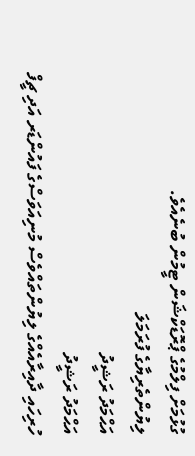ގުޅުމަށް ފިލްމުގެ ޕްރޮޑަކްޝަން ޓީމުން ބުނެއެވެ.
ލިޔުންތެރިޔާގެ ފުރަމަލަ
އަޙްމަދު ރަޝީދު
އަޙްމަދު ރަޝީދު
ހުރިހައި ދާއިރާއެއްގެ ލިޔުންތައްވެސް މުނިއަވަސްގެ ފައުންޑަރ އަދި ޗީފް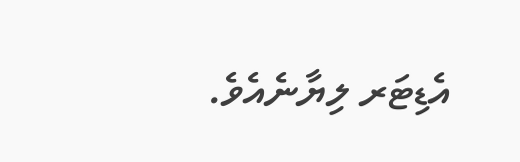އެޑިޓަރ ލިޔާނެއެވެ.